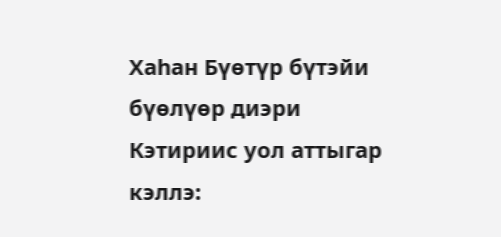Хаhан Бүөтүр бүтэйи бүөлүөр диэри Кэтириис уол аттыгар кэллэ: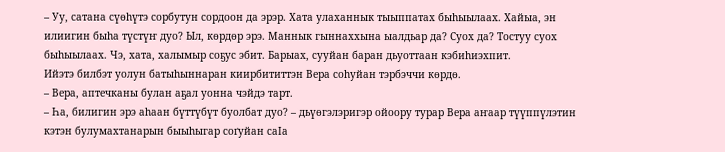– Уу, сатана сүөһүтэ сорбутун сордоон да эрэр. Хата улаханнык тыыппатах быhыылаах. Хайыа, эн илиигин быhа түстүҥ дуо? Ыл, көрдөр эрэ. Маннык гыннаххына ыалдьар да? Суох да? Тостуу суох быhыылаах. Чэ, хата, халымыр соҕус эбит. Барыах, сууйан баран дьуоттаан кэбиhиэхпит.
Ийэтэ билбэт уолун батыhыннаран киирбититтэн Вера соhуйан тэрбэччи көрдө.
– Вера, аптечканы булан аҕал уонна чэйдэ тарт.
– Һа, билигин эрэ аhаан бүттүбүт буолбат дуо? – дьүөгэлэригэр ойоору турар Вера аҥаар түүппүлэтин кэтэн булумахтанарын быыhыгар соґуйан саІа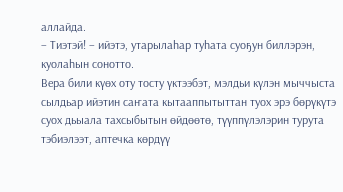аллайда.
– Тиэтэй! – ийэтэ, утарылаhар туhата суоҕун биллэрэн, куолаhын сонотто.
Вера били күөх оту тосту үктээбэт, мэлдьи күлэн мыччыста сылдьар ийэтин саҥата кытааппытыттан туох эрэ бөрүкүтэ суох дьыала тахсыбытын өйдөөтө, түүппүлэлэрин турута тэбиэлээт, аптечка көрдүү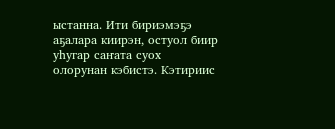ыстанна. Ити бириэмэҕэ аҕалара киирэн, остуол биир уhугар саҥата суох олорунан кэбистэ. Кэтириис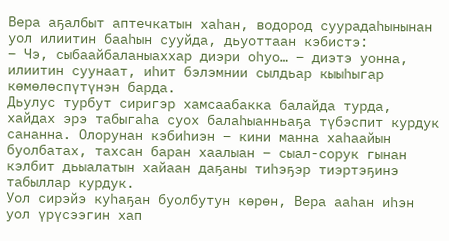Вера аҕалбыт аптечкатын хаhан, водород суурадаhынынан уол илиитин бааhын сууйда, дьуоттаан кэбистэ:
– Чэ, сыбаайбаланыаххар диэри оhуо… – диэтэ уонна, илиитин суунаат, иhит бэлэмнии сылдьар кыыhыгар көмөлөспүтүнэн барда.
Дьулус турбут сиригэр хамсаабакка балайда турда, хайдах эрэ табыгаhа суох балаһыанньаҕа түбэспит курдук сананна. Олорунан кэбиhиэн – кини манна хаhаайын буолбатах, тахсан баран хаалыан – сыал-сорук гынан кэлбит дьыалатын хайаан даҕаны тиhэҕэр тиэртэҕинэ табыллар курдук.
Уол сирэйэ куhаҕан буолбутун көрөн, Вера ааhан иhэн уол үрүсээгин хап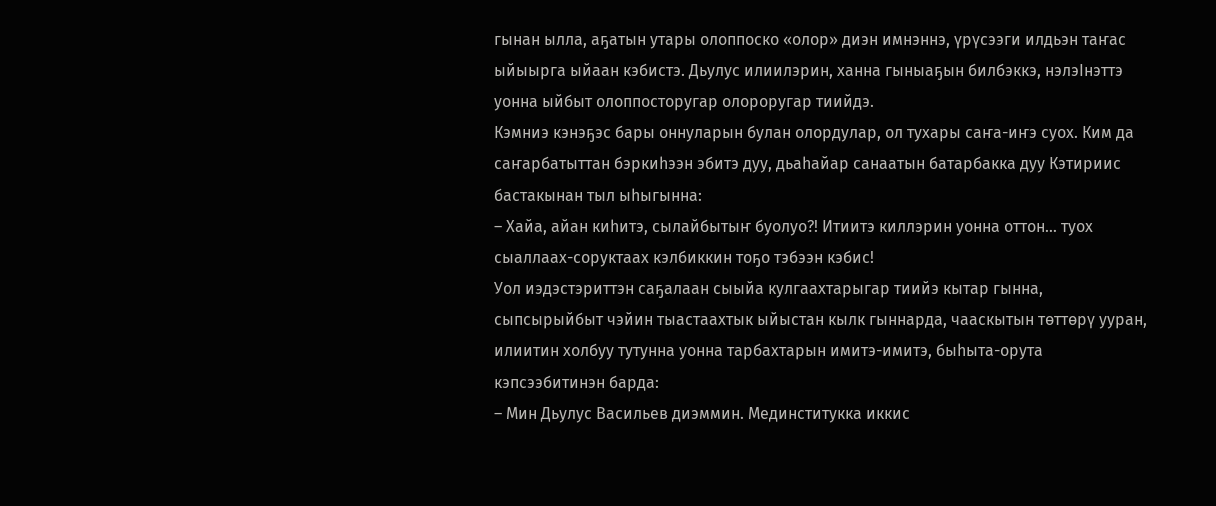гынан ылла, аҕатын утары олоппоско «олор» диэн имнэннэ, үрүсээги илдьэн таҥас ыйыырга ыйаан кэбистэ. Дьулус илиилэрин, ханна гыныаҕын билбэккэ, нэлэІнэттэ уонна ыйбыт олоппосторугар олороругар тиийдэ.
Кэмниэ кэнэҕэс бары оннуларын булан олордулар, ол тухары саҥа-иҥэ суох. Ким да саҥарбатыттан бэркиhээн эбитэ дуу, дьаhайар санаатын батарбакка дуу Кэтириис бастакынан тыл ыhыгынна:
– Хайа, айан киhитэ, сылайбытыҥ буолуо?! Итиитэ киллэрин уонна оттон… туох сыаллаах-соруктаах кэлбиккин тоҕо тэбээн кэбис!
Уол иэдэстэриттэн саҕалаан сыыйа кулгаахтарыгар тиийэ кытар гынна, сыпсырыйбыт чэйин тыастаахтык ыйыстан кылк гыннарда, чааскытын төттөрү ууран, илиитин холбуу тутунна уонна тарбахтарын имитэ-имитэ, быhыта-орута кэпсээбитинэн барда:
– Мин Дьулус Васильев диэммин. Мединститукка иккис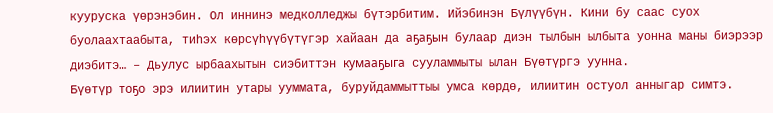кууруска үөрэнэбин. Ол иннинэ медколледжы бүтэрбитим. Ийэбинэн Бүлүүбүн. Кини бу саас суох буолаахтаабыта, тиһэх көрсүһүүбүтүгэр хайаан да аҕаҕын булаар диэн тылбын ылбыта уонна маны биэрээр диэбитэ… – Дьулус ырбаахытын сиэбиттэн кумааҕыга сууламмыты ылан Бүөтүргэ уунна.
Бүөтүр тоҕо эрэ илиитин утары ууммата, буруйдаммыттыы умса көрдө, илиитин остуол анныгар симтэ.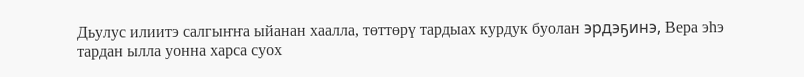Дьулус илиитэ салгыҥҥа ыйанан хаалла, төттөрү тардыах курдук буолан эрдэҕинэ, Вера эhэ тардан ылла уонна харса суох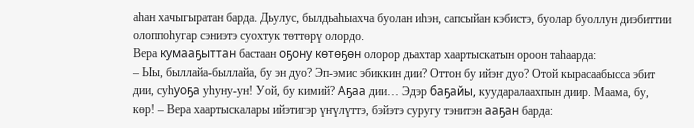аhан хачыгыратан барда. Дьулус, былдьаhыахча буолан иhэн, сапсыйан кэбистэ, буолар буоллун диэбиттии олоппоhугар сэниэтэ суохтук төттөрү олордо.
Вера кумааҕыттан бастаан оҕону көтөҕөн олорор дьахтар хаартыскатын ороон таhаарда:
– Ыы, быллайа-быллайа, бу эн дуо? Эп-эмис эбиккин дии? Оттон бу ийэҥ дуо? Отой кырасаабысса эбит дии, суhуоҕа уhуну-ун! Уой, бу кимий? Аҕаа дии… Эдэр баҕайы, куударалаахпын диир. Маама, бу, көр! – Вера хаартыскалары ийэтигэр үҥүлүттэ, бэйэтэ суругу тэнитэн ааҕан барда: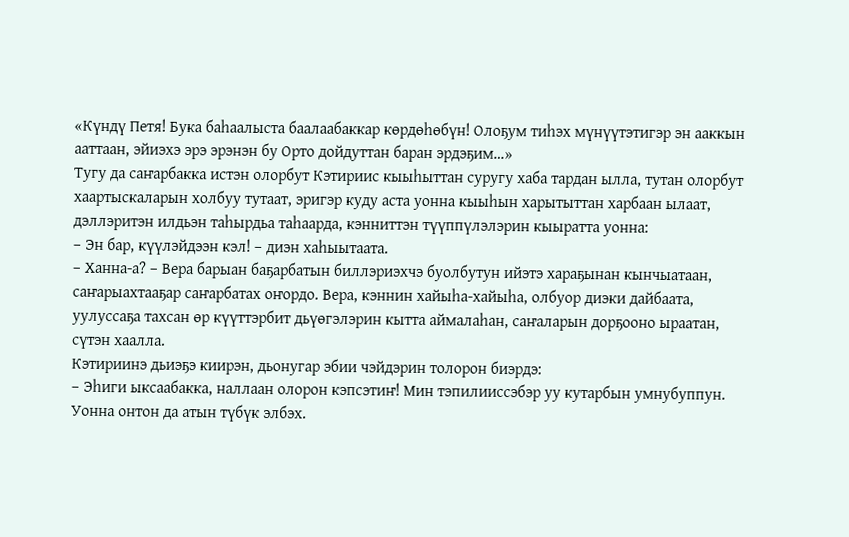«Күндү Петя! Бука баhаалыста баалаабаккар көрдөhөбүн! Олоҕум тиhэх мүнүүтэтигэр эн ааккын ааттаан, эйиэхэ эрэ эрэнэн бу Орто дойдуттан баран эрдэҕим…»
Тугу да саҥарбакка истэн олорбут Кэтириис кыыhыттан суругу хаба тардан ылла, тутан олорбут хаартыскаларын холбуу тутаат, эригэр куду аста уонна кыыhын харытыттан харбаан ылаат, дэллэритэн илдьэн таhырдьа таһаарда, кэнниттэн түүппүлэлэрин кыыратта уонна:
– Эн бар, күүлэйдээн кэл! – диэн хаhыытаата.
– Ханна-а? – Вера барыан баҕарбатын биллэриэхчэ буолбутун ийэтэ хараҕынан кынчыатаан, саҥарыахтааҕар саҥарбатах оҥордо. Вера, кэннин хайыhа-хайыhа, олбуор диэки дайбаата, уулуссаҕа тахсан өр күүттэрбит дьүөгэлэрин кытта аймалаhан, саҥаларын дорҕооно ыраатан, сүтэн хаалла.
Кэтириинэ дьиэҕэ киирэн, дьонугар эбии чэйдэрин толорон биэрдэ:
– Эhиги ыксаабакка, наллаан олорон кэпсэтиҥ! Мин тэпилииссэбэр уу кутарбын умнубуппун. Уонна онтон да атын түбүк элбэх.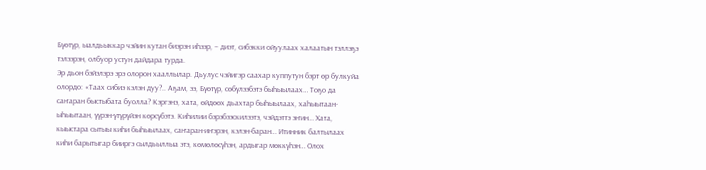Бүөтүр, ыалдьыккар чэйин кутан биэрэн иhээр, – диэт, сибэкки ойуулаах халаатын тэллэҕэ тэлээрэн, олбуор устун дайдара турда.
Эр дьон бэйэлэрэ эрэ олорон хааллылар. Дьулус чэйигэр саахар куппутун бэрт өр булкуйа олордо: «Таах сибиэ кэлэн дуу?.. Аҕам, ээ, Бүөтүр, сөбүлээбэтэ быhыылаах… Тоҕо да саҥаран быстыбата буолла? Кэргэнэ, хата, өйдөөх дьахтар быhыылаах, хаhыытаан-ыhыытаан, үүрэн-үтүрүйэн көрсүбэтэ. Киhилии бэрэбээскилээтэ, чэйдэттэ эҥин… Хата, кыыстара сытыы киhи быһыылаах, саҥаран-иҥэрэн, кэлэн-баран… Итинник балтылаах киhи барытыгар бииргэ сылдьыллыа этэ, көмөлөсүһэн, ардыгар мөккүһэн… Олох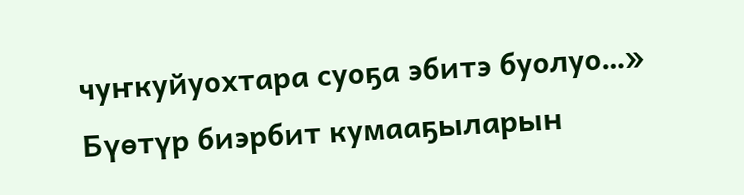чуҥкуйуохтара суоҕа эбитэ буолуо…»
Бүөтүр биэрбит кумааҕыларын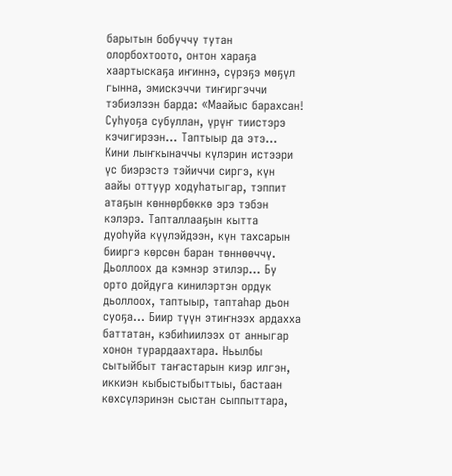барытын бобуччу тутан олорбохтоото, онтон хараҕа хаартыскаҕа иҥиннэ, сүрэҕэ мөҕүл гынна, эмискэччи тиҥиргэччи тэбиэлээн барда: «Маайыс барахсан! Суhуоҕа субуллан, үрүҥ тиистэрэ кэчигирээн… Таптыыр да этэ… Кини лыҥкыначчы күлэрин истээри үс биэрэстэ тэйиччи сиргэ, күн аайы оттуур ходуһатыгар, тэппит атаҕын көннөрбөккө эрэ тэбэн кэлэрэ. Тапталлааҕын кытта дуоhуйа күүлэйдээн, күн тахсарын бииргэ көрсөн баран төннөөччү. Дьоллоох да кэмнэр этилэр… Бу орто дойдуга кинилэртэн ордук дьоллоох, таптыыр, таптаhар дьон суоҕа… Биир түүн этиҥнээх ардахха баттатан, кэбиhиилээх от анныгар хонон турардаахтара. Ньылбы сытыйбыт таҥастарын киэр илгэн, иккиэн кыбыстыбыттыы, бастаан көхсүлэринэн сыстан сыппыттара,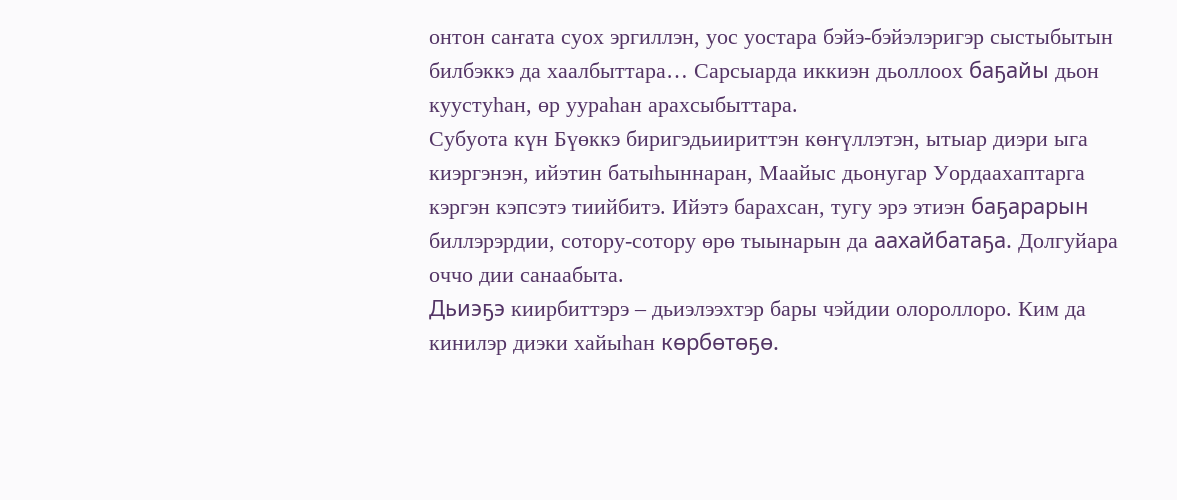онтон саҥата суох эргиллэн, уос уостара бэйэ-бэйэлэригэр сыстыбытын билбэккэ да хаалбыттара… Сарсыарда иккиэн дьоллоох баҕайы дьон куустуhан, өр уураhан арахсыбыттара.
Субуота күн Бүөккэ биригэдьиириттэн көҥүллэтэн, ытыар диэри ыга киэргэнэн, ийэтин батыhыннаран, Маайыс дьонугар Уордаахаптарга кэргэн кэпсэтэ тиийбитэ. Ийэтэ барахсан, тугу эрэ этиэн баҕарарын биллэрэрдии, сотору-сотору өрө тыынарын да аахайбатаҕа. Долгуйара оччо дии санаабыта.
Дьиэҕэ киирбиттэрэ – дьиэлээхтэр бары чэйдии олороллоро. Ким да кинилэр диэки хайыhан көрбөтөҕө.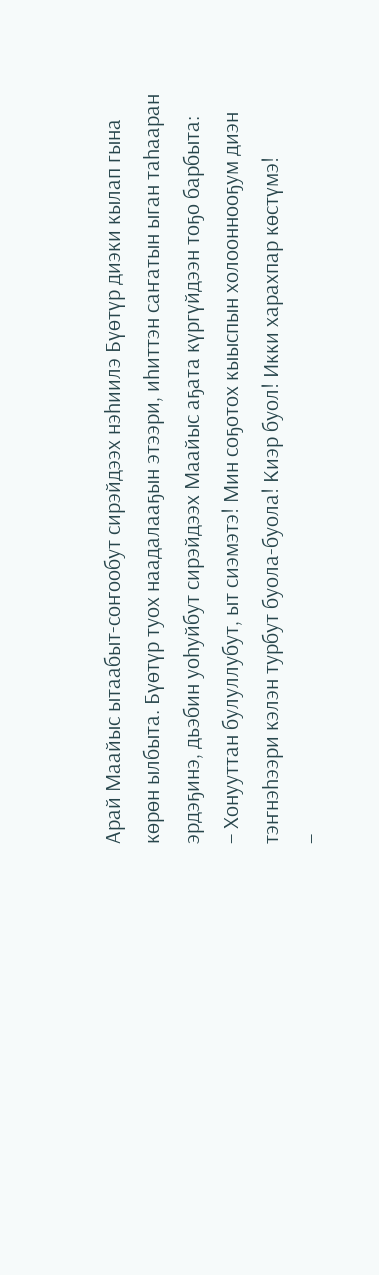Арай Маайыс ытаабыт-соҥообут сирэйдээх нэhиилэ Бүөтүр диэки кылап гына көрөн ылбыта. Бүөтүр туох наадалааҕын этээри, иһиттэн саҥатын ыган таhааран эрдэҕинэ, дьэбин уоhуйбут сирэйдээх Маайыс аҕата күргүйдээн тоҕо барбыта:
– Хонууттан булуллубут, ыт сиэмэтэ! Мин соҕотох кыыспын холооннооҕум диэн тэҥнэhээри кэлэн турбут буола-буола! Киэр буол! Икки харахпар көстүмэ!
–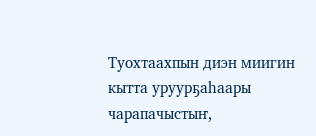Туохтаахпын диэн миигин кытта уруурҕаhаары чарапачыстыҥ,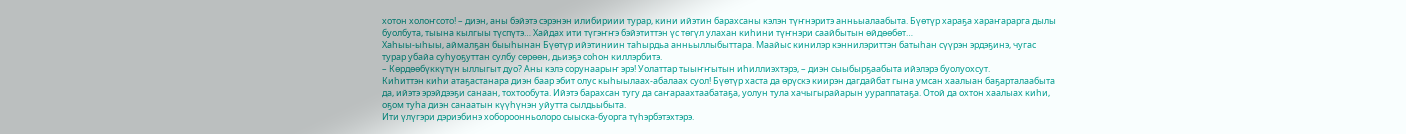хотон холоҥсото! – диэн, аны бэйэтэ сэрэнэн илибириии турар, кини ийэтин барахсаны кэлэн түҥнэритэ анньыалаабыта. Бүөтүр хараҕа хараҥарарга дылы буолбута, тыына кылгыы түспүтэ… Хайдах ити түгэҥҥэ бэйэтиттэн үс төгүл улахан киhини түҥнэри саайбытын өйдөөбөт…
Хаhыы-ыhыы, аймалҕан быыhынан Бүөтүр ийэтиниин таhырдьа анньыллыбыттара. Маайыс кинилэр кэннилэриттэн батыhан сүүрэн эрдэҕинэ, чугас турар убайа суhуоҕуттан сулбу сөрөөн, дьиэҕэ соhон киллэрбитэ.
– Көрдөөбүккүтүн ыллыгыт дуо? Аны кэлэ сорунаарыҥ эрэ! Уолаттар тыыҥҥытын иhиллиэхтэрэ, – диэн сыыбырҕаабыта ийэлэрэ буолуохсут.
Киhиттэн киhи атаҕастанара диэн баар эбит олус кыhыылаах-абалаах суол! Бүөтүр хаста да өрүскэ киирэн дагдайбат гына умсан хаалыан баҕарталаабыта да, ийэтэ эрэйдээҕи санаан, тохтообута. Ийэтэ барахсан тугу да саҥараахтаабатаҕа, уолун тула хачыгырайарын уураппатаҕа. Отой да охтон хаалыах киhи, оҕом туhа диэн санаатын күүhүнэн уйутта сылдьыбыта.
Ити үлүгэри дэриэбинэ хобороонньолоро сыыска-буорга түhэрбэтэхтэрэ.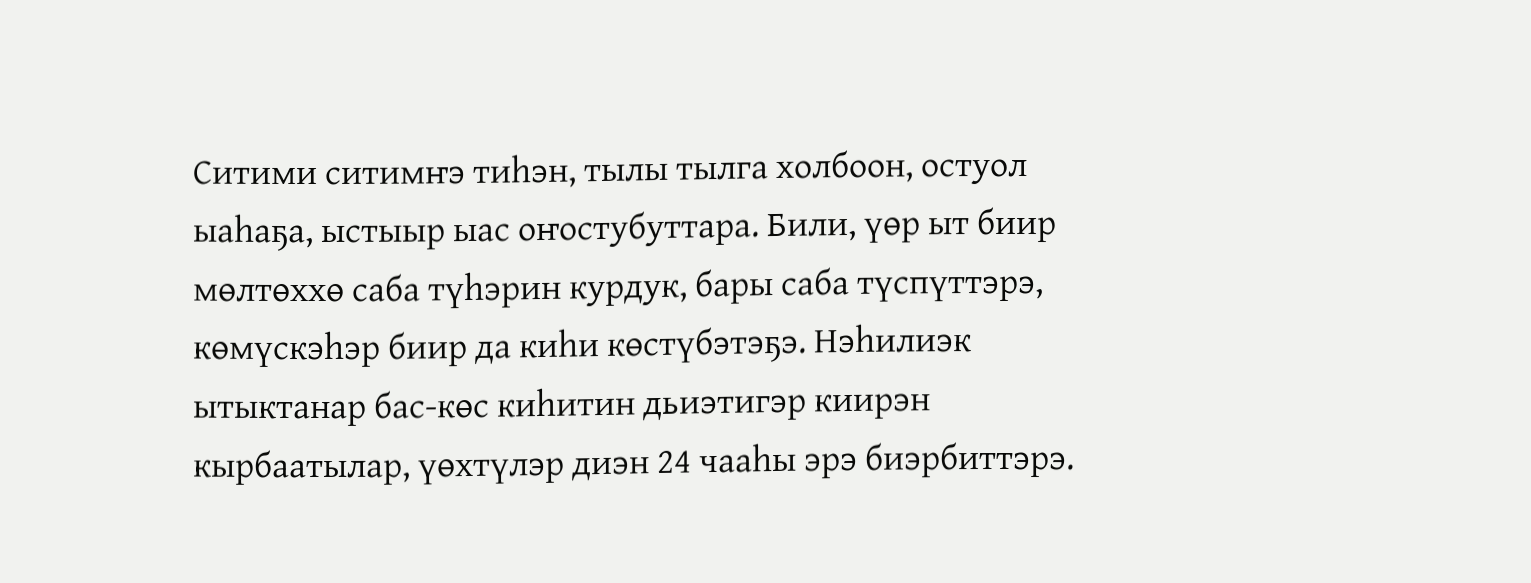Ситими ситимҥэ тиhэн, тылы тылга холбоон, остуол ыаhаҕа, ыстыыр ыас оҥостубуттара. Били, үөр ыт биир мөлтөххө саба түhэрин курдук, бары саба түспүттэрэ, көмүскэhэр биир да киhи көстүбэтэҕэ. Нэһилиэк ытыктанар бас-көс киһитин дьиэтигэр киирэн кырбаатылар, үөхтүлэр диэн 24 чааhы эрэ биэрбиттэрэ.